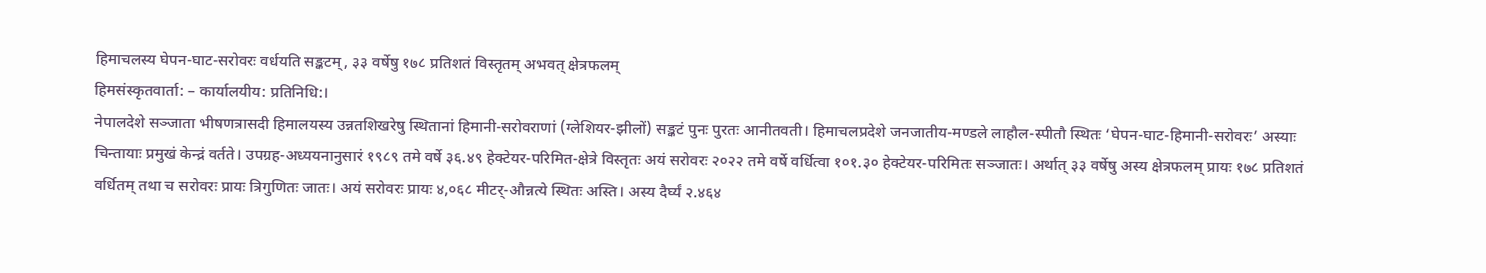हिमाचलस्य घेपन-घाट-सरोवरः वर्धयति सङ्कटम्, ३३ वर्षेषु १७८ प्रतिशतं विस्तृतम् अभवत् क्षेत्रफलम्
हिमसंस्कृतवार्ता: – कार्यालयीय: प्रतिनिधि:।
नेपालदेशे सञ्जाता भीषणत्रासदी हिमालयस्य उन्नतशिखरेषु स्थितानां हिमानी-सरोवराणां (ग्लेशियर-झीलों) सङ्कटं पुनः पुरतः आनीतवती। हिमाचलप्रदेशे जनजातीय-मण्डले लाहौल-स्पीतौ स्थितः ‘घेपन-घाट-हिमानी-सरोवरः’ अस्याः चिन्तायाः प्रमुखं केन्द्रं वर्तते। उपग्रह-अध्ययनानुसारं १९८९ तमे वर्षे ३६.४९ हेक्टेयर-परिमित-क्षेत्रे विस्तृतः अयं सरोवरः २०२२ तमे वर्षे वर्धित्वा १०१.३० हेक्टेयर-परिमितः सञ्जातः। अर्थात् ३३ वर्षेषु अस्य क्षेत्रफलम् प्रायः १७८ प्रतिशतं वर्धितम् तथा च सरोवरः प्रायः त्रिगुणितः जातः। अयं सरोवरः प्रायः ४,०६८ मीटर्-औन्नत्ये स्थितः अस्ति। अस्य दैर्घ्यं २.४६४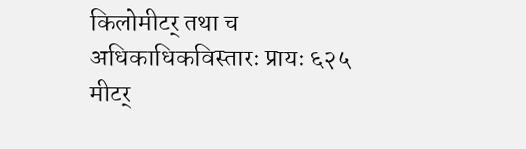किलोमीटर् तथा च अधिकाधिकविस्तारः प्रायः ६२५ मीटर्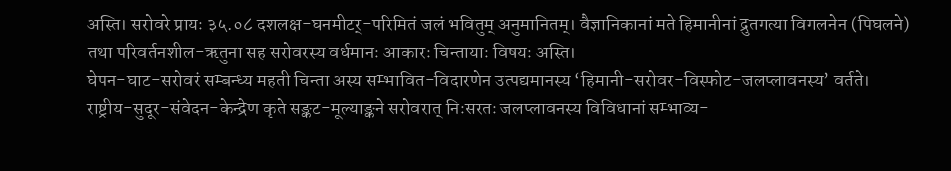अस्ति। सरोवरे प्रायः ३५.०८ दशलक्ष-घनमीटर्-परिमितं जलं भवितुम् अनुमानितम्। वैज्ञानिकानां मते हिमानीनां द्रुतगत्या विगलनेन (पिघलने) तथा परिवर्तनशील-ऋतुना सह सरोवरस्य वर्धमानः आकारः चिन्तायाः विषयः अस्ति।
घेपन-घाट-सरोवरं सम्बन्ध्य महती चिन्ता अस्य सम्भावित-विदारणेन उत्पद्यमानस्य ‘हिमानी-सरोवर-विस्फोट-जलप्लावनस्य’ वर्तते। राष्ट्रीय-सुदूर-संवेदन-केन्द्रेण कृते सङ्कट-मूल्याङ्कने सरोवरात् निःसरतः जलप्लावनस्य विविधानां सम्भाव्य-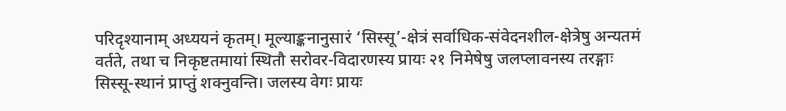परिदृश्यानाम् अध्ययनं कृतम्। मूल्याङ्कनानुसारं ‘सिस्सू’-क्षेत्रं सर्वाधिक-संवेदनशील-क्षेत्रेषु अन्यतमं वर्तते, तथा च निकृष्टतमायां स्थितौ सरोवर-विदारणस्य प्रायः २१ निमेषेषु जलप्लावनस्य तरङ्गाः सिस्सू-स्थानं प्राप्तुं शक्नुवन्ति। जलस्य वेगः प्रायः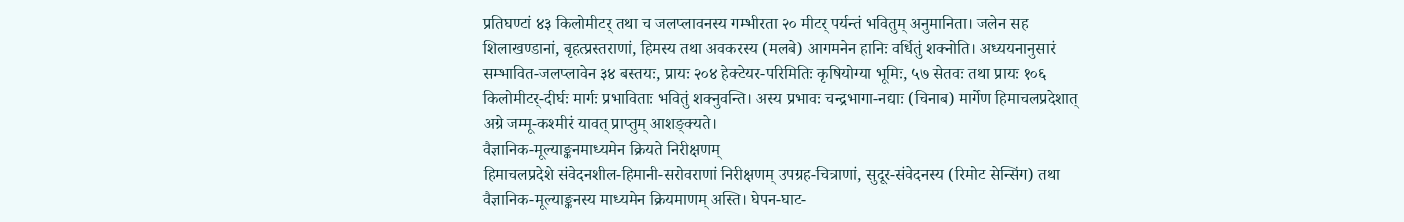प्रतिघण्टां ४३ किलोमीटर् तथा च जलप्लावनस्य गम्भीरता २० मीटर् पर्यन्तं भवितुम् अनुमानिता। जलेन सह शिलाखण्डानां, बृहत्प्रस्तराणां, हिमस्य तथा अवकरस्य (मलबे) आगमनेन हानिः वर्धितुं शक्नोति। अध्ययनानुसारं सम्भावित-जलप्लावेन ३४ बस्तयः, प्रायः २०४ हेक्टेयर-परिमितिः कृषियोग्या भूमिः, ५७ सेतवः तथा प्रायः १०६ किलोमीटर्-दीर्घः मार्गः प्रभाविताः भवितुं शक्नुवन्ति। अस्य प्रभावः चन्द्रभागा-नद्याः (चिनाब) मार्गेण हिमाचलप्रदेशात् अग्रे जम्मू-कश्मीरं यावत् प्राप्तुम् आशङ्क्यते।
वैज्ञानिक-मूल्याङ्कनमाध्यमेन क्रियते निरीक्षणम्
हिमाचलप्रदेशे संवेदनशील-हिमानी-सरोवराणां निरीक्षणम् उपग्रह-चित्राणां, सुदूर-संवेदनस्य (रिमोट सेन्सिंग) तथा वैज्ञानिक-मूल्याङ्कनस्य माध्यमेन क्रियमाणम् अस्ति। घेपन-घाट-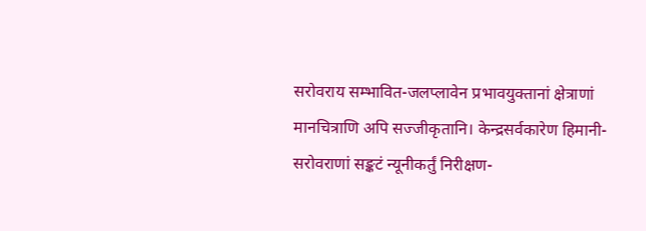सरोवराय सम्भावित-जलप्लावेन प्रभावयुक्तानां क्षेत्राणां मानचित्राणि अपि सज्जीकृतानि। केन्द्रसर्वकारेण हिमानी-सरोवराणां सङ्कटं न्यूनीकर्तुं निरीक्षण-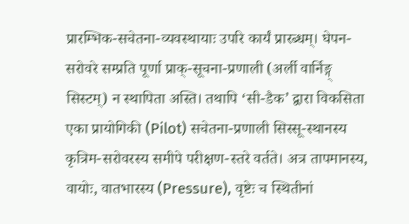प्रारम्भिक-सचेतना-व्यवस्थायाः उपरि कार्यं प्रारब्धम्। घेपन-सरोवरे सम्प्रति पूर्णा प्राक्-सूचना-प्रणाली (अर्ली वार्निङ्ग् सिस्टम्) न स्थापिता अस्ति। तथापि ‘सी-डैक’ द्वारा विकसिता एका प्रायोगिकी (Pilot) सचेतना-प्रणाली सिस्सू-स्थानस्य कृत्रिम-सरोवरस्य समीपे परीक्षण-स्तरे वर्तते। अत्र तापमानस्य, वायोः, वातभारस्य (Pressure), वृष्टेः च स्थितीनां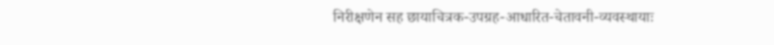निरीक्षणेन सह छायाचित्रक-उपग्रह-आधारित-चेतावनी-व्यवस्थायाः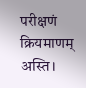परीक्षणं क्रियमाणम् अस्ति।